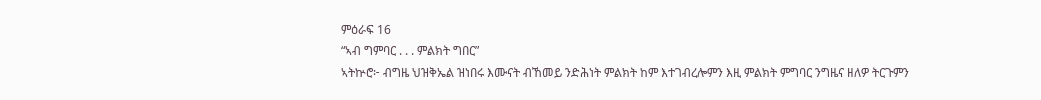ምዕራፍ 16
“ኣብ ግምባር . . . ምልክት ግበር”
ኣትኵሮ፦ ብግዜ ህዝቅኤል ዝነበሩ እሙናት ብኸመይ ንድሕነት ምልክት ከም እተገብረሎምን እዚ ምልክት ምግባር ንግዜና ዘለዎ ትርጉምን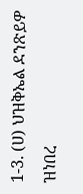1-3. (ሀ) ህዝቅኤል ደንጽይዎ ዝነበረ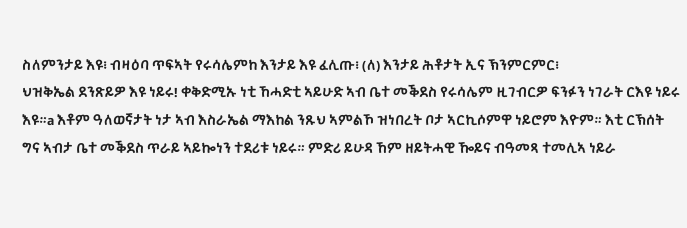ስለምንታይ እዩ፧ ብዛዕባ ጥፍኣት የሩሳሌምከ እንታይ እዩ ፈሊጡ፧ (ለ) እንታይ ሕቶታት ኢና ኽንምርምር፧
ህዝቅኤል ደንጽይዎ እዩ ነይሩ! ቀቅድሚኡ ነቲ ኸሓድቲ ኣይሁድ ኣብ ቤተ መቕደስ የሩሳሌም ዚገብርዎ ፍንፉን ነገራት ርእዩ ነይሩ እዩ።a እቶም ዓለወኛታት ነታ ኣብ እስራኤል ማእከል ንጹህ ኣምልኾ ዝነበረት ቦታ ኣርኪሶምዋ ነይሮም እዮም። እቲ ርኽሰት ግና ኣብታ ቤተ መቕደስ ጥራይ ኣይኰነን ተደሪቱ ነይሩ። ምድሪ ይሁዳ ኸም ዘይትሓዊ ዀይና ብዓመጻ ተመሊኣ ነይራ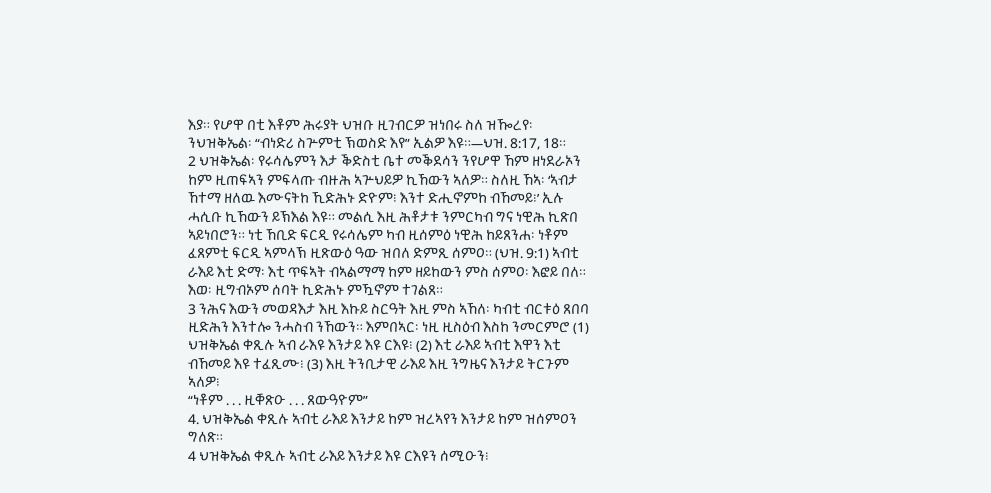እያ። የሆዋ በቲ እቶም ሕሩያት ህዝቡ ዚገብርዎ ዝነበሩ ስለ ዝዀረየ፡ ንህዝቅኤል፡ “ብነድሪ ስጕምቲ ኽወስድ እየ” ኢልዎ እዩ።—ህዝ. 8:17, 18።
2 ህዝቅኤል፡ የሩሳሌምን እታ ቕድስቲ ቤተ መቕደሳን ንየሆዋ ኸም ዘነደራኦን ከም ዚጠፍኣን ምፍላጡ ብዙሕ ኣጕህይዎ ኪኸውን ኣለዎ። ስለዚ ኸኣ፡ ‘ኣብታ ኸተማ ዘለዉ እሙናትከ ኺድሕኑ ድዮም፧ እንተ ድሒኖምከ ብኸመይ፧’ ኢሉ ሓሲቡ ኪኸውን ይኽእል እዩ። መልሲ እዚ ሕቶታቱ ንምርካብ ግና ነዊሕ ኪጽበ ኣይነበሮን። ነቲ ኸቢድ ፍርዲ የሩሳሌም ካብ ዚሰምዕ ነዊሕ ከይጸንሐ፡ ነቶም ፈጸምቲ ፍርዲ ኣምላኽ ዚጽውዕ ዓው ዝበለ ድምጺ ሰምዐ። (ህዝ. 9:1) ኣብቲ ራእይ እቲ ድማ፡ እቲ ጥፍኣት ብኣልማማ ከም ዘይከውን ምስ ሰምዐ፡ እፎይ በለ። እወ፡ ዚግብኦም ሰባት ኪድሕኑ ምዃኖም ተገልጸ።
3 ንሕና እውን መወዳእታ እዚ እኩይ ስርዓት እዚ ምስ ኣኸለ፡ ካብቲ ብርቱዕ ጸበባ ዚድሕን እንተሎ ንሓስብ ንኸውን። እምበኣር፡ ነዚ ዚስዕብ እስከ ንመርምሮ (1) ህዝቅኤል ቀጺሉ ኣብ ራእዩ እንታይ እዩ ርእዩ፧ (2) እቲ ራእይ ኣብቲ እዋን እቲ ብኸመይ እዩ ተፈጺሙ፧ (3) እዚ ትንቢታዊ ራእይ እዚ ንግዜና እንታይ ትርጉም ኣለዎ፧
“ነቶም . . . ዚቐጽዑ . . . ጸውዓዮም”
4. ህዝቅኤል ቀጺሉ ኣብቲ ራእይ እንታይ ከም ዝረኣየን እንታይ ከም ዝሰምዐን ግለጽ።
4 ህዝቅኤል ቀጺሉ ኣብቲ ራእይ እንታይ እዩ ርእዩን ሰሚዑን፧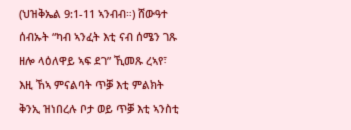(ህዝቅኤል 9:1-11 ኣንብብ።) ሸውዓተ ሰብኡት “ካብ ኣንፈት እቲ ናብ ሰሜን ገጹ ዘሎ ላዕለዋይ ኣፍ ደገ” ኺመጹ ረኣየ፣ እዚ ኸኣ ምናልባት ጥቓ እቲ ምልክት ቅንኢ ዝነበረሉ ቦታ ወይ ጥቓ እቲ ኣንስቲ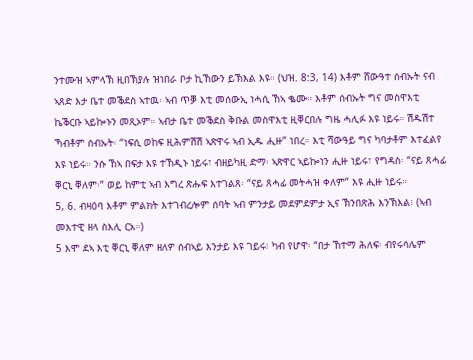ንተሙዝ ኣምላኽ ዚበኽያሉ ዝነበራ ቦታ ኪኸውን ይኽእል እዩ። (ህዝ. 8:3, 14) እቶም ሸውዓተ ሰብኡት ናብ ኣጸድ እታ ቤተ መቕደስ ኣተዉ፡ ኣብ ጥቓ እቲ መሰውኢ ነሓሲ ኸኣ ቈሙ። እቶም ሰብኡት ግና መስዋእቲ ኬቕርቡ ኣይኰኑን መጺኦም። ኣብታ ቤተ መቕደስ ቅቡል መስዋእቲ ዚቐርበሉ ግዜ ሓሊፉ እዩ ነይሩ። ሽዱሽተ ኻብቶም ሰብኡት፡ “ነፍሲ ወከፍ ዚሕምሽሽ ኣጽዋሩ ኣብ ኢዱ ሒዙ” ነበረ። እቲ ሻውዓይ ግና ካባታቶም እተፈልየ እዩ ነይሩ። ንሱ ኸኣ በፍታ እዩ ተኸዲኑ ነይሩ፣ ብዘይካዚ ድማ፡ ኣጽዋር ኣይኰነን ሒዙ ነይሩ፣ የግዳስ፡ “ናይ ጸሓፊ ቐርኒ ቐለም፡” ወይ ከምቲ ኣብ እግረ ጽሑፍ እተገልጸ፡ “ናይ ጸሓፊ መትሓዝ ቀለም” እዩ ሒዙ ነይሩ።
5, 6. ብዛዕባ እቶም ምልክት እተገብረሎም ሰባት ኣብ ምንታይ መደምደምታ ኢና ኽንበጽሕ እንኽእል፧ (ኣብ መእተዊ ዘላ ስእሊ ርአ።)
5 እሞ ደኣ እቲ ቐርኒ ቐለም ዘለዎ ሰብኣይ እንታይ እዩ ገይሩ፧ ካብ የሆዋ፡ “በታ ኸተማ ሕለፍ፡ ብየሩሳሌም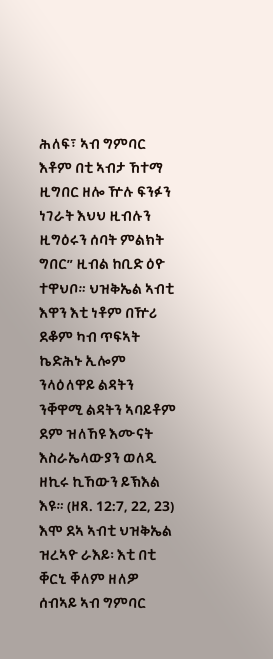ሕለፍ፣ ኣብ ግምባር እቶም በቲ ኣብታ ኸተማ ዚግበር ዘሎ ዅሉ ፍንፉን ነገራት እህህ ዚብሉን ዚግዕሩን ሰባት ምልክት ግበር” ዚብል ከቢድ ዕዮ ተዋህቦ። ህዝቅኤል ኣብቲ እዋን እቲ ነቶም በዅሪ ደቆም ካብ ጥፍኣት ኬድሕኑ ኢሎም ንላዕለዋይ ልዳትን ንቐዋሚ ልዳትን ኣባይቶም ደም ዝለኸዩ እሙናት እስራኤላውያን ወለዲ ዘኪሩ ኪኸውን ይኽእል እዩ። (ዘጸ. 12:7, 22, 23) እሞ ደኣ ኣብቲ ህዝቅኤል ዝረኣዮ ራእይ፡ እቲ በቲ ቐርኒ ቐለም ዘለዎ ሰብኣይ ኣብ ግምባር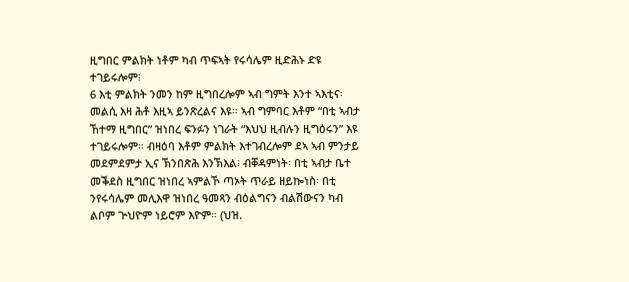ዚግበር ምልክት ነቶም ካብ ጥፍኣት የሩሳሌም ዚድሕኑ ድዩ ተገይሩሎም፧
6 እቲ ምልክት ንመን ከም ዚግበረሎም ኣብ ግምት እንተ ኣእቲና፡ መልሲ እዛ ሕቶ እዚኣ ይንጽረልና እዩ። ኣብ ግምባር እቶም “በቲ ኣብታ ኸተማ ዚግበር” ዝነበረ ፍንፉን ነገራት “እህህ ዚብሉን ዚግዕሩን” እዩ ተገይሩሎም። ብዛዕባ እቶም ምልክት እተገብረሎም ደኣ ኣብ ምንታይ መደምደምታ ኢና ኽንበጽሕ እንኽእል፧ ብቐዳምነት፡ በቲ ኣብታ ቤተ መቕደስ ዚግበር ዝነበረ ኣምልኾ ጣኦት ጥራይ ዘይኰነስ፡ በቲ ንየሩሳሌም መሊእዋ ዝነበረ ዓመጻን ብዕልግናን ብልሽውናን ካብ ልቦም ጕህዮም ነይሮም እዮም። (ህዝ.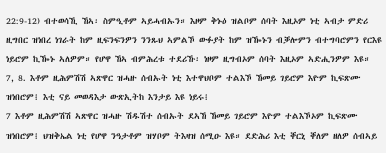22:9-12) ብተወሳኺ ኸኣ፡ ስምዒቶም ኣይሓብኡን። እዞም ቅኑዕ ዝልቦም ሰባት እዚኦም ነቲ ኣብታ ምድሪ ዚግበር ዝነበረ ነገራት ከም ዚፍንፍንዎን ንንጹህ ኣምልኾ ውፉያት ከም ዝዀኑን ብቓሎምን ብተግባሮምን የርእዩ ነይሮም ኪዀኑ ኣለዎም። የሆዋ ኸኣ ብምሕረቱ ተደሪኹ፡ ነዞም ዚግብኦም ሰባት እዚኦም ኣድሒንዎም እዩ።
7, 8. እቶም ዚሕምሽሽ ኣጽዋር ዝሓዙ ሰብኡት ነቲ እተዋህቦም ተልእኾ ኸመይ ገይሮም እዮም ኪፍጽሙ ዝነበሮም፧ እቲ ናይ መወዳእታ ውጽኢትከ እንታይ እዩ ነይሩ፧
7 እቶም ዚሕምሽሽ ኣጽዋር ዝሓዙ ሽዱሽተ ሰብኡት ደኣኸ ኸመይ ገይሮም እዮም ተልእኾኦም ኪፍጽሙ ዝነበሮም፧ ህዝቅኤል ነቲ የሆዋ ንዓታቶም ዝሃቦም ትእዛዝ ሰሚዑ እዩ። ደድሕሪ እቲ ቐርኒ ቐለም ዘለዎ ሰብኣይ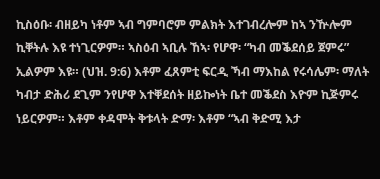ኪስዕቡ፡ ብዘይካ ነቶም ኣብ ግምባሮም ምልክት እተገብረሎም ከኣ ንዅሎም ኪቐትሉ እዩ ተነጊርዎም። ኣስዕብ ኣቢሉ ኸኣ፡ የሆዋ፡ “ካብ መቕደሰይ ጀምሩ” ኢልዎም እዩ። (ህዝ. 9:6) እቶም ፈጸምቲ ፍርዲ ኻብ ማእከል የሩሳሌም፡ ማለት ካብታ ድሕሪ ደጊም ንየሆዋ እተቐደሰት ዘይኰነት ቤተ መቕደስ እዮም ኪጅምሩ ነይርዎም። እቶም ቀዳሞት ቅቱላት ድማ፡ እቶም “ኣብ ቅድሚ እታ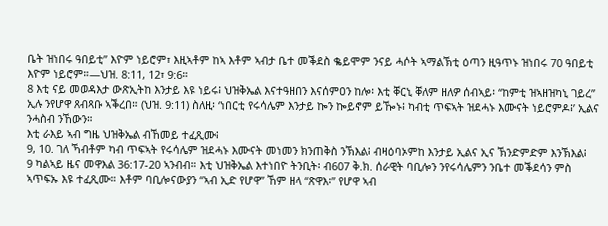ቤት ዝነበሩ ዓበይቲ” እዮም ነይሮም፣ እዚኣቶም ከኣ እቶም ኣብታ ቤተ መቕደስ ቈይሞም ንናይ ሓሶት ኣማልኽቲ ዕጣን ዚዓጥኑ ዝነበሩ 70 ዓበይቲ እዮም ነይሮም።—ህዝ. 8:11, 12፣ 9:6።
8 እቲ ናይ መወዳእታ ውጽኢትከ እንታይ እዩ ነይሩ፧ ህዝቅኤል እናተዓዘበን እናሰምዐን ከሎ፡ እቲ ቐርኒ ቐለም ዘለዎ ሰብኣይ፡ “ከምቲ ዝኣዘዝካኒ ገይረ” ኢሉ ንየሆዋ ጸብጻቡ ኣቕረበ። (ህዝ. 9:11) ስለዚ፡ ‘ነበርቲ የሩሳሌም እንታይ ኰን ኰይኖም ይዀኑ፧ ካብቲ ጥፍኣት ዝደሓኑ እሙናት ነይሮምዶ፧’ ኢልና ንሓስብ ንኸውን።
እቲ ራእይ ኣብ ግዜ ህዝቅኤል ብኸመይ ተፈጺሙ፧
9, 10. ገለ ኻብቶም ካብ ጥፍኣት የሩሳሌም ዝደሓኑ እሙናት መነመን ክንጠቅስ ንኽእል፧ ብዛዕባኦምከ እንታይ ኢልና ኢና ኽንድምድም እንኽእል፧
9 ካልኣይ ዜና መዋእል 36:17-20 ኣንብብ። እቲ ህዝቅኤል እተነበዮ ትንቢት፡ ብ607 ቅ.ክ. ሰራዊት ባቢሎን ንየሩሳሌምን ንቤተ መቕደሳን ምስ ኣጥፍኡ እዩ ተፈጺሙ። እቶም ባቢሎናውያን “ኣብ ኢድ የሆዋ” ኸም ዘላ “ጽዋእ፡” የሆዋ ኣብ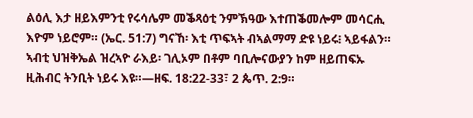ልዕሊ እታ ዘይእምንቲ የሩሳሌም መቕጻዕቲ ንምኽዓው እተጠቕመሎም መሳርሒ እዮም ነይሮም። (ኤር. 51:7) ግናኸ፡ እቲ ጥፍኣት ብኣልማማ ድዩ ነይሩ፧ ኣይፋልን። ኣብቲ ህዝቅኤል ዝረኣዮ ራእይ፡ ገሊኦም በቶም ባቢሎናውያን ከም ዘይጠፍኡ ዚሕብር ትንቢት ነይሩ እዩ።—ዘፍ. 18:22-33፣ 2 ጴጥ. 2:9።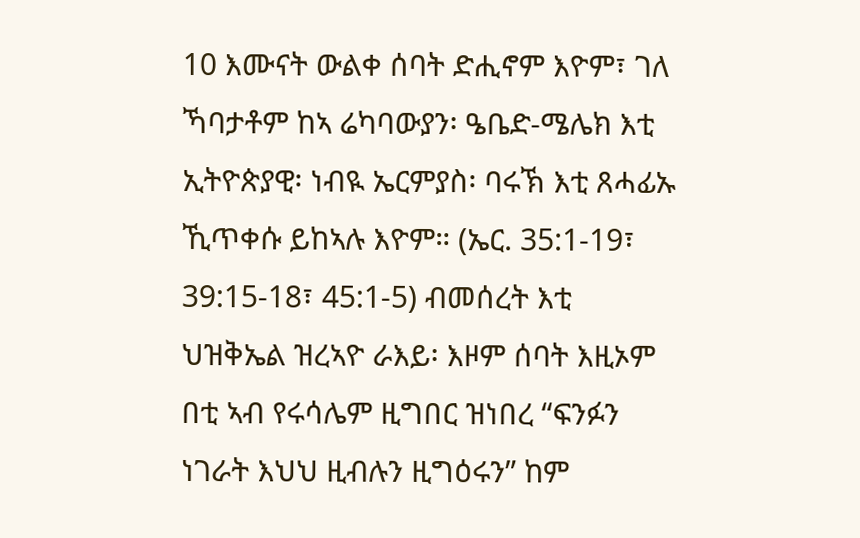10 እሙናት ውልቀ ሰባት ድሒኖም እዮም፣ ገለ ኻባታቶም ከኣ ሬካባውያን፡ ዔቤድ-ሜሌክ እቲ ኢትዮጵያዊ፡ ነብዪ ኤርምያስ፡ ባሩኽ እቲ ጸሓፊኡ ኺጥቀሱ ይከኣሉ እዮም። (ኤር. 35:1-19፣ 39:15-18፣ 45:1-5) ብመሰረት እቲ ህዝቅኤል ዝረኣዮ ራእይ፡ እዞም ሰባት እዚኦም በቲ ኣብ የሩሳሌም ዚግበር ዝነበረ “ፍንፉን ነገራት እህህ ዚብሉን ዚግዕሩን” ከም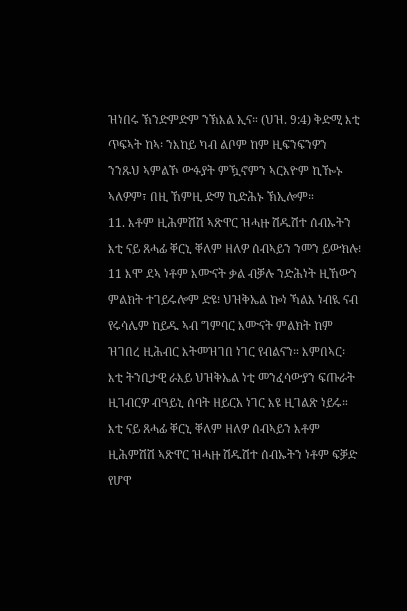ዝነበሩ ኽንድምድም ንኽእል ኢና። (ህዝ. 9:4) ቅድሚ እቲ ጥፍኣት ከኣ፡ ንእከይ ካብ ልቦም ከም ዚፍንፍንዎን ንንጹህ ኣምልኾ ውፉያት ምዃኖምን ኣርእዮም ኪዀኑ ኣለዎም፣ በዚ ኸምዚ ድማ ኪድሕኑ ኽኢሎም።
11. እቶም ዚሕምሽሽ ኣጽዋር ዝሓዙ ሽዱሽተ ሰብኡትን እቲ ናይ ጸሓፊ ቐርኒ ቐለም ዘለዎ ሰብኣይን ንመን ይውክሉ፧
11 እሞ ደኣ ነቶም እሙናት ቃል ብቓሉ ንድሕነት ዚኸውን ምልክት ተገይሩሎም ድዩ፧ ህዝቅኤል ኰነ ኻልእ ነብዪ ናብ የሩሳሌም ከይዱ ኣብ ግምባር እሙናት ምልክት ከም ዝገበረ ዚሕብር እትመዝገበ ነገር የብልናን። እምበኣር፡ እቲ ትንቢታዊ ራእይ ህዝቅኤል ነቲ መንፈሳውያን ፍጡራት ዚገብርዎ ብዓይኒ ሰባት ዘይርአ ነገር እዩ ዚገልጽ ነይሩ። እቲ ናይ ጸሓፊ ቐርኒ ቐለም ዘለዎ ሰብኣይን እቶም ዚሕምሽሽ ኣጽዋር ዝሓዙ ሽዱሽተ ሰብኡትን ነቶም ፍቓድ የሆዋ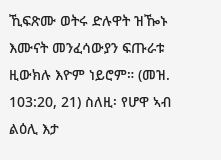ኺፍጽሙ ወትሩ ድሉዋት ዝዀኑ እሙናት መንፈሳውያን ፍጡራቱ ዚውክሉ እዮም ነይሮም። (መዝ. 103:20, 21) ስለዚ፡ የሆዋ ኣብ ልዕሊ እታ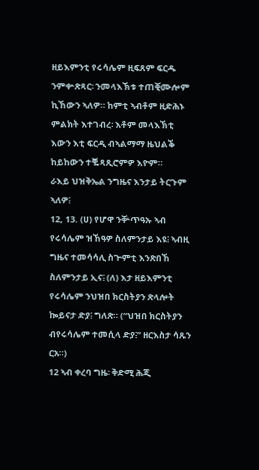ዘይእምንቲ የሩሳሌም ዚፍጸም ፍርዱ ንምቍጽጻር፡ ንመላእኽቱ ተጠቒሙሎም ኪኸውን ኣለዎ። ከምቲ ኣብቶም ዚድሕኑ ምልክት እተገብረ፡ እቶም መላእኽቲ እውን እቲ ፍርዲ ብኣልማማ ዜህልቕ ከይከውን ተቘጻጺሮምዎ እዮም።
ራእይ ህዝቅኤል ንግዜና እንታይ ትርጉም ኣለዎ፧
12, 13. (ሀ) የሆዋ ንቝጥዓኡ ኣብ የሩሳሌም ዝኸዓዎ ስለምንታይ እዩ፧ ኣብዚ ግዜና ተመሳሳሊ ስጕምቲ እንጽበኸ ስለምንታይ ኢና፧ (ለ) እታ ዘይእምንቲ የሩሳሌም ንህዝበ ክርስትያን ጽላሎት ኰይናታ ድያ፧ ግለጽ። (“ህዝበ ክርስትያን ብየሩሳሌም ተመሲላ ድያ፧” ዘርእስታ ሳጹን ርአ።)
12 ኣብ ቀረባ ግዜ፡ ቅድሚ ሕጂ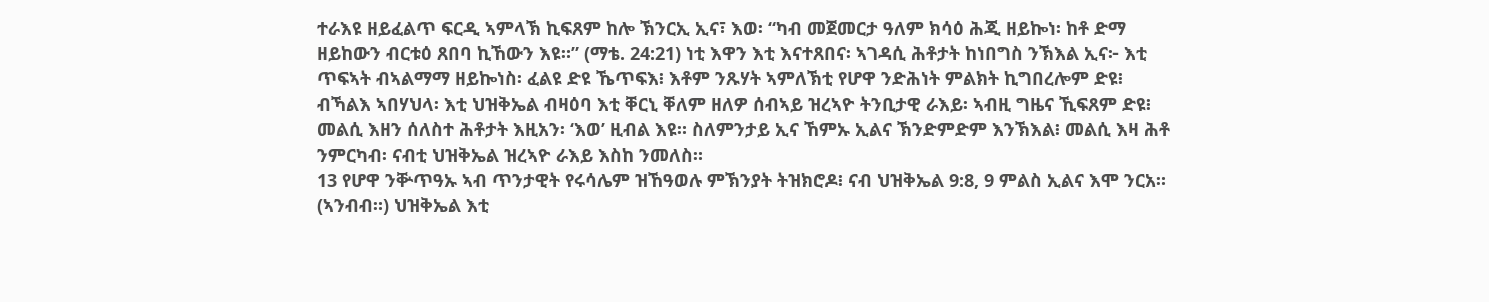ተራእዩ ዘይፈልጥ ፍርዲ ኣምላኽ ኪፍጸም ከሎ ኽንርኢ ኢና፣ እወ፡ “ካብ መጀመርታ ዓለም ክሳዕ ሕጂ ዘይኰነ፡ ከቶ ድማ ዘይከውን ብርቱዕ ጸበባ ኪኸውን እዩ።” (ማቴ. 24:21) ነቲ እዋን እቲ እናተጸበና፡ ኣገዳሲ ሕቶታት ከነበግስ ንኽእል ኢና፦ እቲ ጥፍኣት ብኣልማማ ዘይኰነስ፡ ፈልዩ ድዩ ኼጥፍእ፧ እቶም ንጹሃት ኣምለኽቲ የሆዋ ንድሕነት ምልክት ኪግበረሎም ድዩ፧ ብኻልእ ኣበሃህላ፡ እቲ ህዝቅኤል ብዛዕባ እቲ ቐርኒ ቐለም ዘለዎ ሰብኣይ ዝረኣዮ ትንቢታዊ ራእይ፡ ኣብዚ ግዜና ኺፍጸም ድዩ፧ መልሲ እዘን ሰለስተ ሕቶታት እዚአን፡ ‘እወ’ ዚብል እዩ። ስለምንታይ ኢና ኸምኡ ኢልና ኽንድምድም እንኽእል፧ መልሲ እዛ ሕቶ ንምርካብ፡ ናብቲ ህዝቅኤል ዝረኣዮ ራእይ እስከ ንመለስ።
13 የሆዋ ንቝጥዓኡ ኣብ ጥንታዊት የሩሳሌም ዝኸዓወሉ ምኽንያት ትዝክሮዶ፧ ናብ ህዝቅኤል 9:8, 9 ምልስ ኢልና እሞ ንርአ። (ኣንብብ።) ህዝቅኤል እቲ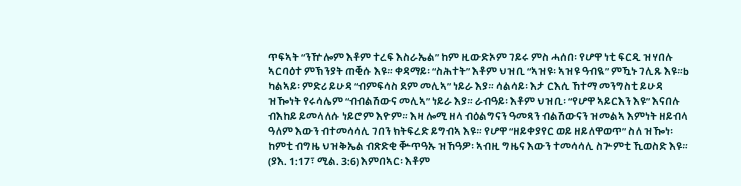ጥፍኣት “ንዅሎም እቶም ተረፍ እስራኤል” ከም ዚውድኦም ገይሩ ምስ ሓሰበ፡ የሆዋ ነቲ ፍርዲ ዝሃበሉ ኣርባዕተ ምኽንያት ጠቒሱ እዩ። ቀዳማይ፡ “ስሕተት” እቶም ህዝቢ “ኣዝዩ፡ ኣዝዩ ዓብዪ” ምዃኑ ገሊጹ እዩ።b ካልኣይ፡ ምድሪ ይሁዳ “ብምፍሳስ ደም መሊኣ” ነይራ እያ። ሳልሳይ፡ እታ ርእሲ ኸተማ መንግስቲ ይሁዳ ዝዀነት የሩሳሌም “ብብልሽውና መሊኣ” ነይራ እያ። ራብዓይ፡ እቶም ህዝቢ፡ “የሆዋ ኣይርእን እዩ” እናበሉ ብእከይ ይመላለሱ ነይሮም እዮም። እዛ ሎሚ ዘላ ብዕልግናን ዓመጻን ብልሽውናን ዝመልኣ እምነት ዘይብላ ዓለም እውን ብተመሳሳሊ ገበን ክትፍረድ ይግብኣ እዩ። የሆዋ “ዘይቀያየር ወይ ዘይለዋወጥ” ስለ ዝዀነ፡ ከምቲ ብግዜ ህዝቅኤል ብጽድቂ ቝጥዓኡ ዝኸዓዎ፡ ኣብዚ ግዜና እውን ተመሳሳሊ ስጕምቲ ኺወስድ እዩ። (ያእ. 1:17፣ ሚል. 3:6) እምበኣር፡ እቶም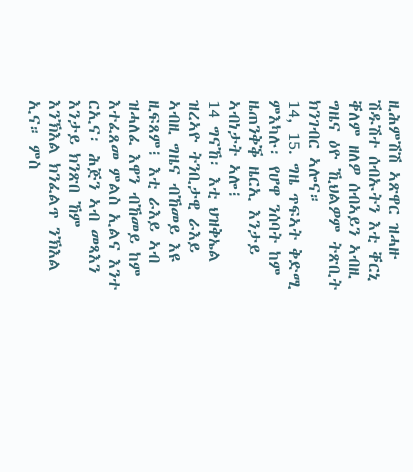ዚሕምሽሽ ኣጽዋር ዝሓዙ ሽዱሽተ ሰብኡትን እቲ ቐርኒ ቐለም ዘለዎ ሰብኣይን ኣብዚ ግዜና ዕዮ ኺህልዎም ትጽቢት ክንገብር ኣሎና።
14, 15. ግዜ ጥፍኣት ቅድሚ ምእካሉ፡ የሆዋ ንሰባት ከም ዜጠንቅቕ ዜርኢ እንታይ ኣብነታት ኣሎ፧
14 ግናኸ፡ እቲ ህዝቅኤል ዝረኣዮ ትንቢታዊ ራእይ ኣብዚ ግዜና ብኸመይ እዩ ዚፍጸም፧ እቲ ራእይ ኣብ ዝሓለፈ እዋን ብኸመይ ከም እተፈጸመ ምልስ ኢልና እንተ ርኢና፡ ሕጅን ኣብ መጻእን እንታይ ክንጽበ ኸም እንኽእል ክንፈልጥ ንኽእል ኢና። ምስ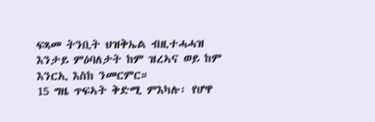ፍጻመ ትንቢት ህዝቅኤል ብዚተሓሓዝ እንታይ ምዕባለታት ከም ዝረኣና ወይ ከም እንርኢ እስከ ንመርምር።
15 ግዜ ጥፍኣት ቅድሚ ምእካሉ፡ የሆዋ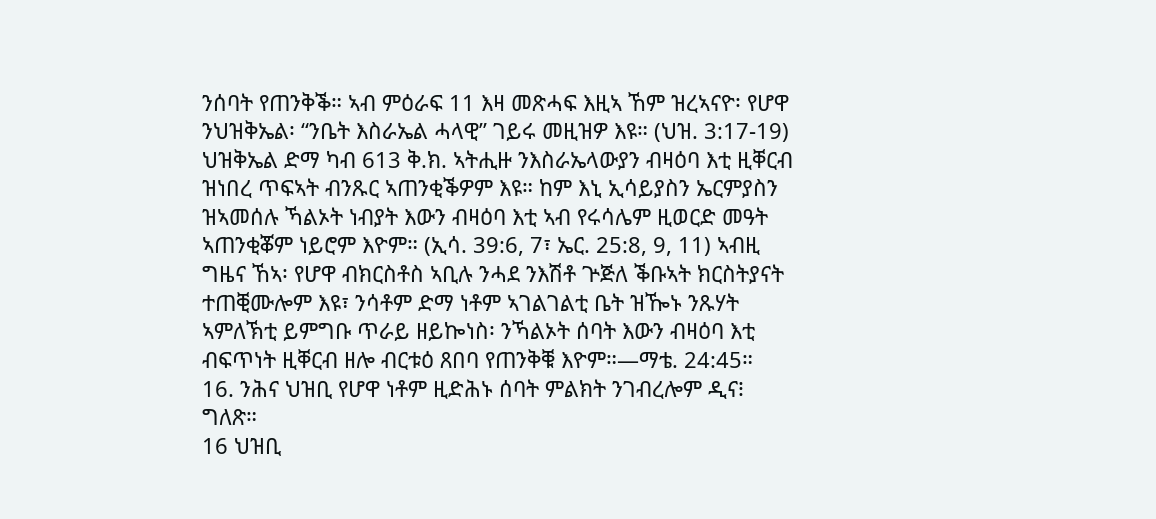ንሰባት የጠንቅቕ። ኣብ ምዕራፍ 11 እዛ መጽሓፍ እዚኣ ኸም ዝረኣናዮ፡ የሆዋ ንህዝቅኤል፡ “ንቤት እስራኤል ሓላዊ” ገይሩ መዚዝዎ እዩ። (ህዝ. 3:17-19) ህዝቅኤል ድማ ካብ 613 ቅ.ክ. ኣትሒዙ ንእስራኤላውያን ብዛዕባ እቲ ዚቐርብ ዝነበረ ጥፍኣት ብንጹር ኣጠንቂቕዎም እዩ። ከም እኒ ኢሳይያስን ኤርምያስን ዝኣመሰሉ ኻልኦት ነብያት እውን ብዛዕባ እቲ ኣብ የሩሳሌም ዚወርድ መዓት ኣጠንቂቖም ነይሮም እዮም። (ኢሳ. 39:6, 7፣ ኤር. 25:8, 9, 11) ኣብዚ ግዜና ኸኣ፡ የሆዋ ብክርስቶስ ኣቢሉ ንሓደ ንእሽቶ ጕጅለ ቕቡኣት ክርስትያናት ተጠቒሙሎም እዩ፣ ንሳቶም ድማ ነቶም ኣገልገልቲ ቤት ዝዀኑ ንጹሃት ኣምለኽቲ ይምግቡ ጥራይ ዘይኰነስ፡ ንኻልኦት ሰባት እውን ብዛዕባ እቲ ብፍጥነት ዚቐርብ ዘሎ ብርቱዕ ጸበባ የጠንቅቑ እዮም።—ማቴ. 24:45።
16. ንሕና ህዝቢ የሆዋ ነቶም ዚድሕኑ ሰባት ምልክት ንገብረሎም ዲና፧ ግለጽ።
16 ህዝቢ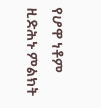የሆዋ ነቶም ዚድሕኑ ምልክት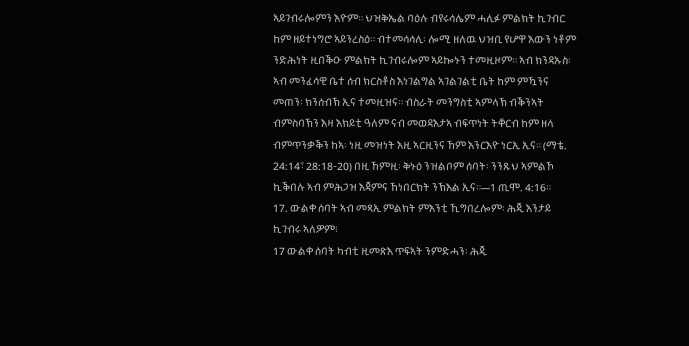ኣይገብሩሎምን እዮም። ህዝቅኤል ባዕሉ ብየሩሳሌም ሓሊፉ ምልክት ኪገብር ከም ዘይተነግሮ ኣይንረስዕ። ብተመሳሳሊ፡ ሎሚ ዘለዉ ህዝቢ የሆዋ እውን ነቶም ንድሕነት ዚበቕዑ ምልክት ኪገብሩሎም ኣይኰኑን ተመዚዞም። ኣብ ክንዳኡስ፡ ኣብ መንፈሳዊ ቤተ ሰብ ክርስቶስ እነገልግል ኣገልገልቲ ቤት ከም ምዃንና መጠን፡ ክንሰብኽ ኢና ተመዚዝና። ብስራት መንግስቲ ኣምላኽ ብቕንኣት ብምስባኽን እዛ እክይቲ ዓለም ናብ መወዳእታኣ ብፍጥነት ትቐርብ ከም ዘላ ብምጥንቃቕን ከኣ፡ ነዚ መዝነት እዚ ኣርዚንና ኸም እንርእዮ ነርኢ ኢና። (ማቴ. 24:14፣ 28:18-20) በዚ ኸምዚ፡ ቅኑዕ ንዝልቦም ሰባት፡ ንንጹህ ኣምልኾ ኪቕበሉ ኣብ ምሕጋዝ እጃምና ኸነበርክት ንኽእል ኢና።—1 ጢሞ. 4:16።
17. ውልቀ ሰባት ኣብ መጻኢ ምልክት ምእንቲ ኺግበረሎም፡ ሕጂ እንታይ ኪገብሩ ኣለዎም፧
17 ውልቀ ሰባት ካብቲ ዚመጽእ ጥፍኣት ንምድሓን፡ ሕጂ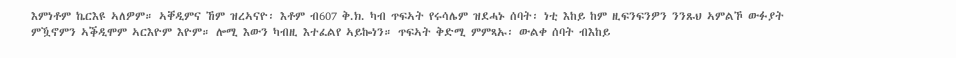እምነቶም ኬርእዩ ኣለዎም። ኣቐዲምና ኸም ዝረኣናዮ፡ እቶም ብ607 ቅ.ክ. ካብ ጥፍኣት የሩሳሌም ዝደሓኑ ሰባት፡ ነቲ እከይ ከም ዚፍንፍንዎን ንንጹህ ኣምልኾ ውፉያት ምዃኖምን ኣቕዲሞም ኣርእዮም እዮም። ሎሚ እውን ካብዚ እተፈልየ ኣይኰነን። ጥፍኣት ቅድሚ ምምጻኡ፡ ውልቀ ሰባት ብእከይ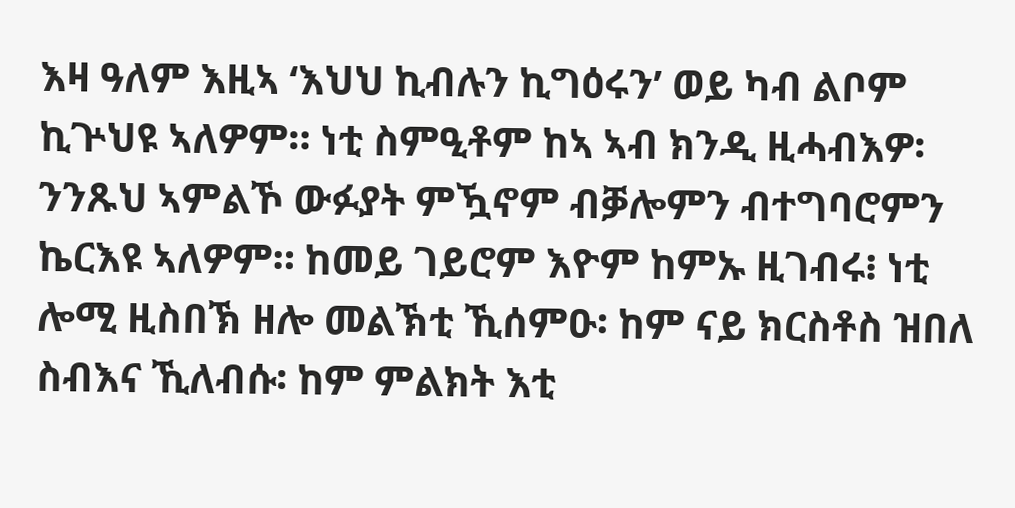እዛ ዓለም እዚኣ ‘እህህ ኪብሉን ኪግዕሩን’ ወይ ካብ ልቦም ኪጕህዩ ኣለዎም። ነቲ ስምዒቶም ከኣ ኣብ ክንዲ ዚሓብእዎ፡ ንንጹህ ኣምልኾ ውፉያት ምዃኖም ብቓሎምን ብተግባሮምን ኬርእዩ ኣለዎም። ከመይ ገይሮም እዮም ከምኡ ዚገብሩ፧ ነቲ ሎሚ ዚስበኽ ዘሎ መልኽቲ ኺሰምዑ፡ ከም ናይ ክርስቶስ ዝበለ ስብእና ኺለብሱ፡ ከም ምልክት እቲ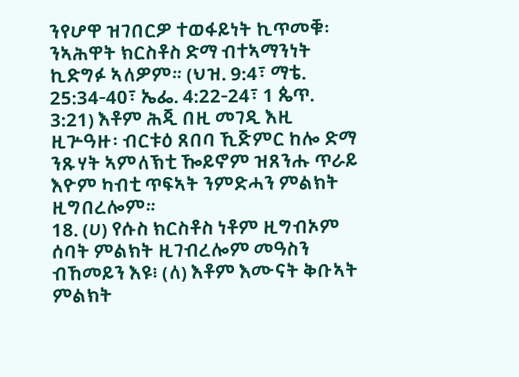ንየሆዋ ዝገበርዎ ተወፋይነት ኪጥመቑ፡ ንኣሕዋት ክርስቶስ ድማ ብተኣማንነት ኪድግፉ ኣለዎም። (ህዝ. 9:4፣ ማቴ. 25:34-40፣ ኤፌ. 4:22-24፣ 1 ጴጥ. 3:21) እቶም ሕጂ በዚ መገዲ እዚ ዚጕዓዙ፡ ብርቱዕ ጸበባ ኺጅምር ከሎ ድማ ንጹሃት ኣምለኽቲ ዀይኖም ዝጸንሑ ጥራይ እዮም ካብቲ ጥፍኣት ንምድሓን ምልክት ዚግበረሎም።
18. (ሀ) የሱስ ክርስቶስ ነቶም ዚግብኦም ሰባት ምልክት ዚገብረሎም መዓስን ብኸመይን እዩ፧ (ለ) እቶም እሙናት ቅቡኣት ምልክት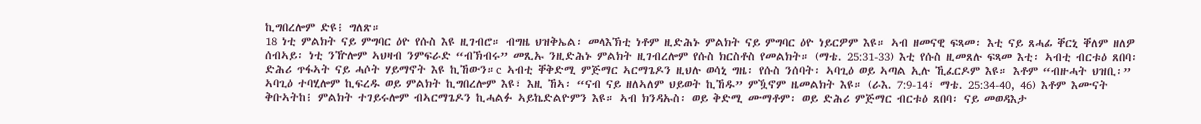ኪግበረሎም ድዩ፧ ግለጽ።
18 ነቲ ምልክት ናይ ምግባር ዕዮ የሱስ እዩ ዚገብሮ። ብግዜ ህዝቅኤል፡ መላእኽቲ ነቶም ዚድሕኑ ምልክት ናይ ምግባር ዕዮ ነይርዎም እዩ። ኣብ ዘመናዊ ፍጻመ፡ እቲ ናይ ጸሓፊ ቐርኒ ቐለም ዘለዎ ሰብኣይ፡ ነቲ ንዅሎም ኣህዛብ ንምፍራድ “ብኽብሩ” መጺኡ ንዚድሕኑ ምልክት ዚገብረሎም የሱስ ክርስቶስ የመልክት። (ማቴ. 25:31-33) እቲ የሱስ ዚመጸሉ ፍጻመ እቲ፡ ኣብቲ ብርቱዕ ጸበባ፡ ድሕሪ ጥፋኣት ናይ ሓሶት ሃይማኖት እዩ ኪኸውን።c ኣብቲ ቐቅድሚ ምጅማር ኣርማጌዶን ዚህሉ ወሳኒ ግዜ፡ የሱስ ንሰባት፡ ኣባጊዕ ወይ ኣጣል ኢሉ ኺፈርዶም እዩ። እቶም “ብዙሓት ህዝቢ፡” ኣባጊዕ ተባሂሎም ኪፍረዱ ወይ ምልክት ኪግበረሎም እዩ፣ እዚ ኸኣ፡ “ናብ ናይ ዘለኣለም ህይወት ኪኸዱ” ምዃኖም ዜመልክት እዩ። (ራእ. 7:9-14፣ ማቴ. 25:34-40, 46) እቶም እሙናት ቅቡኣትከ፧ ምልክት ተገይሩሎም ብኣርማጌዶን ኪሓልፉ ኣይኬድልዮምን እዩ። ኣብ ክንዳኡስ፡ ወይ ቅድሚ ሙማቶም፡ ወይ ድሕሪ ምጅማር ብርቱዕ ጸበባ፡ ናይ መወዳእታ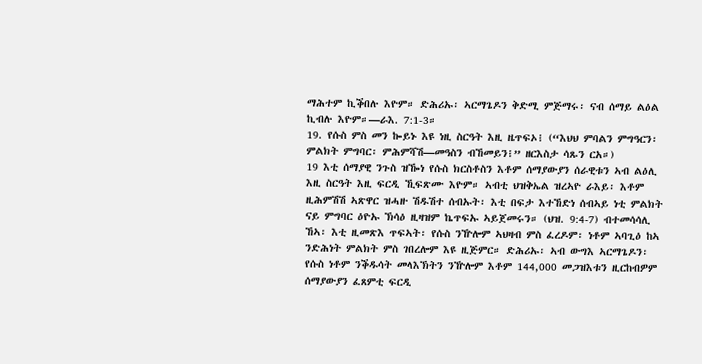ማሕተም ኪቕበሉ እዮም። ድሕሪኡ፡ ኣርማጌዶን ቅድሚ ምጅማሩ፡ ናብ ሰማይ ልዕል ኪብሉ እዮም።—ራእ. 7:1-3።
19. የሱስ ምስ መን ኰይኑ እዩ ነዚ ስርዓት እዚ ዜጥፍኦ፧ (“እህህ ምባልን ምግዓርን፡ ምልክት ምግባር፡ ምሕምሻሽ—መዓስን ብኸመይን፧” ዘርእስታ ሳጹን ርአ።)
19 እቲ ሰማያዊ ንጉስ ዝዀነ የሱስ ክርስቶስን እቶም ሰማያውያን ሰራዊቱን ኣብ ልዕሊ እዚ ስርዓት እዚ ፍርዲ ኺፍጽሙ እዮም። ኣብቲ ህዝቅኤል ዝረኣዮ ራእይ፡ እቶም ዚሕምሽሽ ኣጽዋር ዝሓዙ ሽዱሽተ ሰብኡት፡ እቲ በፍታ እተኸድነ ሰብኣይ ነቲ ምልክት ናይ ምግባር ዕዮኡ ኽሳዕ ዚዛዝም ኬጥፍኡ ኣይጀመሩን። (ህዝ. 9:4-7) ብተመሳሳሊ ኸኣ፡ እቲ ዚመጽእ ጥፍኣት፡ የሱስ ንዅሎም ኣህዛብ ምስ ፈረዶም፡ ነቶም ኣባጊዕ ከኣ ንድሕነት ምልክት ምስ ገበረሎም እዩ ዚጅምር። ድሕሪኡ፡ ኣብ ውግእ ኣርማጌዶን፡ የሱስ ነቶም ንቕዱሳት መላእኽትን ንዅሎም እቶም 144,000 መጋዝእቱን ዚርከብዎም ሰማያውያን ፈጸምቲ ፍርዲ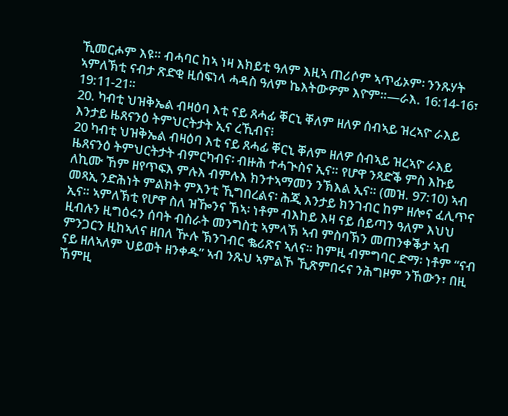ኺመርሖም እዩ። ብሓባር ከኣ ነዛ እክይቲ ዓለም እዚኣ ጠሪሶም ኣጥፊኦም፡ ንንጹሃት ኣምለኽቲ ናብታ ጽድቂ ዚሰፍነላ ሓዳስ ዓለም ኬእትውዎም እዮም።—ራእ. 16:14-16፣ 19:11-21።
20. ካብቲ ህዝቅኤል ብዛዕባ እቲ ናይ ጸሓፊ ቐርኒ ቐለም ዘለዎ ሰብኣይ ዝረኣዮ ራእይ እንታይ ዜጸናንዕ ትምህርትታት ኢና ረኺብና፧
20 ካብቲ ህዝቅኤል ብዛዕባ እቲ ናይ ጸሓፊ ቐርኒ ቐለም ዘለዎ ሰብኣይ ዝረኣዮ ራእይ ዜጸናንዕ ትምህርትታት ብምርካብና፡ ብዙሕ ተሓጒስና ኢና። የሆዋ ንጻድቕ ምስ እኩይ ለኪሙ ኸም ዘየጥፍእ ምሉእ ብምሉእ ክንተኣማመን ንኽእል ኢና። (መዝ. 97:10) ኣብ መጻኢ ንድሕነት ምልክት ምእንቲ ኺግበረልና፡ ሕጂ እንታይ ክንገብር ከም ዘሎና ፈሊጥና ኢና። ኣምለኽቲ የሆዋ ስለ ዝዀንና ኸኣ፡ ነቶም ብእከይ እዛ ናይ ሰይጣን ዓለም እህህ ዚብሉን ዚግዕሩን ሰባት ብስራት መንግስቲ ኣምላኽ ኣብ ምስባኽን መጠንቀቕታ ኣብ ምንጋርን ዚከኣለና ዘበለ ዅሉ ኽንገብር ቈሪጽና ኣለና። ከምዚ ብምግባር ድማ፡ ነቶም “ናብ ናይ ዘለኣለም ህይወት ዘንቀዱ” ኣብ ንጹህ ኣምልኾ ኺጽምበሩና ንሕግዞም ንኸውን፣ በዚ ኸምዚ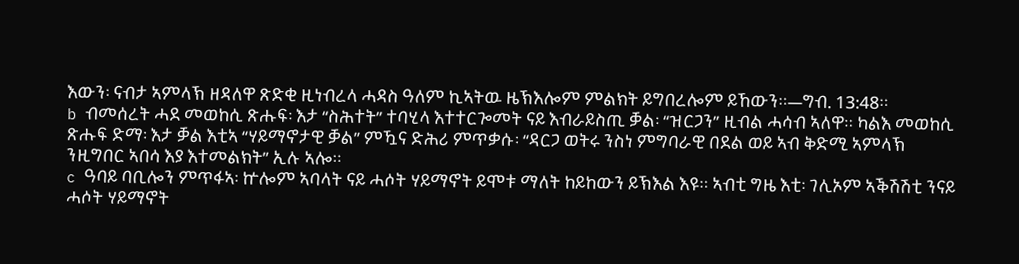እውን፡ ናብታ ኣምላኽ ዘዳለዋ ጽድቂ ዚነብረላ ሓዳስ ዓለም ኪኣትዉ ዜኽእሎም ምልክት ይግበረሎም ይኸውን።—ግብ. 13:48።
b ብመሰረት ሓደ መወከሲ ጽሑፍ፡ እታ “ስሕተት” ተባሂላ እተተርጐመት ናይ እብራይስጢ ቓል፡ “ዝርጋን” ዚብል ሓሳብ ኣለዋ። ካልእ መወከሲ ጽሑፍ ድማ፡ እታ ቓል እቲኣ “ሃይማኖታዊ ቓል” ምዃና ድሕሪ ምጥቃሱ፡ “ዳርጋ ወትሩ ንስነ ምግባራዊ በደል ወይ ኣብ ቅድሚ ኣምላኽ ንዚግበር ኣበሳ እያ እተመልክት” ኢሉ ኣሎ።
c ዓባይ ባቢሎን ምጥፋኣ፡ ኵሎም ኣባላት ናይ ሓሶት ሃይማኖት ይሞቱ ማለት ከይከውን ይኽእል እዩ። ኣብቲ ግዜ እቲ፡ ገሊኦም ኣቕሽሽቲ ንናይ ሓሶት ሃይማኖት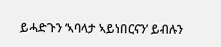ይሓድጉን ‘ኣባላታ ኣይነበርናን’ ይብሉን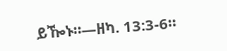ይዀኑ።—ዘካ. 13:3-6።